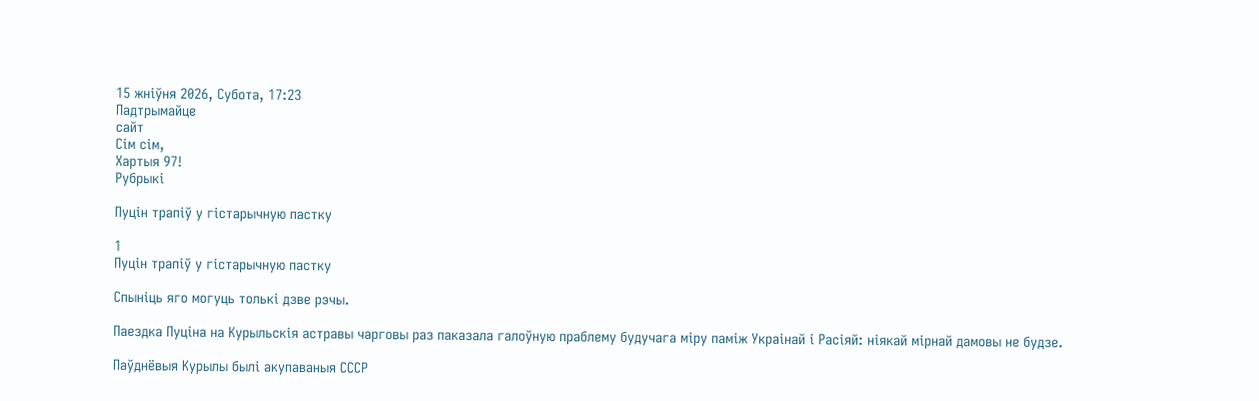15 жнiўня 2026, Субота, 17:23
Падтрымайце
сайт
Сім сім,
Хартыя 97!
Рубрыкі

Пуцін трапіў у гістарычную пастку

1
Пуцін трапіў у гістарычную пастку

Спыніць яго могуць толькі дзве рэчы.

Паездка Пуціна на Курыльскія астравы чарговы раз паказала галоўную праблему будучага міру паміж Украінай і Расіяй: ніякай мірнай дамовы не будзе.

Паўднёвыя Курылы былі акупаваныя СССР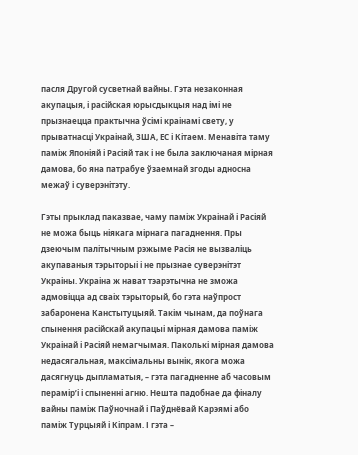пасля Другой сусветнай вайны. Гэта незаконная акупацыя, і расійская юрысдыкцыя над імі не прызнаецца практычна ўсімі краінамі свету, у прыватнасці Украінай, ЗША, ЕС і Кітаем. Менавіта таму паміж Японіяй і Расіяй так і не была заключаная мірная дамова, бо яна патрабуе ўзаемнай згоды адносна межаў і суверэнітэту.

Гэты прыклад паказвае, чаму паміж Украінай і Расіяй не можа быць ніякага мірнага пагаднення. Пры дзеючым палітычным рэжыме Расія не вызваліць акупаваныя тэрыторыі і не прызнае суверэнітэт Украіны. Украіна ж нават тэарэтычна не зможа адмовіцца ад сваіх тэрыторый, бо гэта наўпрост забаронена Канстытуцыяй. Такім чынам, да поўнага спынення расійскай акупацыі мірная дамова паміж Украінай і Расіяй немагчымая. Паколькі мірная дамова недасягальная, максімальны вынік, якога можа дасягнуць дыпламатыя, – гэта пагадненне аб часовым перамір’і і спыненні агню. Нешта падобнае да фіналу вайны паміж Паўночнай і Паўднёвай Карэямі або паміж Турцыяй і Кіпрам. І гэта –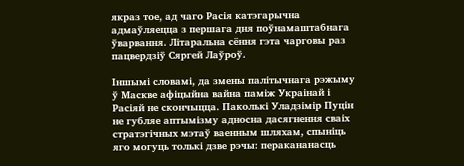якраз тое, ад чаго Расія катэгарычна адмаўляецца з першага дня поўнамаштабнага ўварвання. Літаральна сёння гэта чарговы раз пацвердзіў Сяргей Лаўроў.

Іншымі словамі, да змены палітычнага рэжыму ў Маскве афіцыйна вайна паміж Украінай і Расіяй не скончыцца. Паколькі Уладзімір Пуцін не губляе аптымізму адносна дасягнення сваіх стратэгічных мэтаў ваенным шляхам, спыніць яго могуць толькі дзве рэчы: перакананасць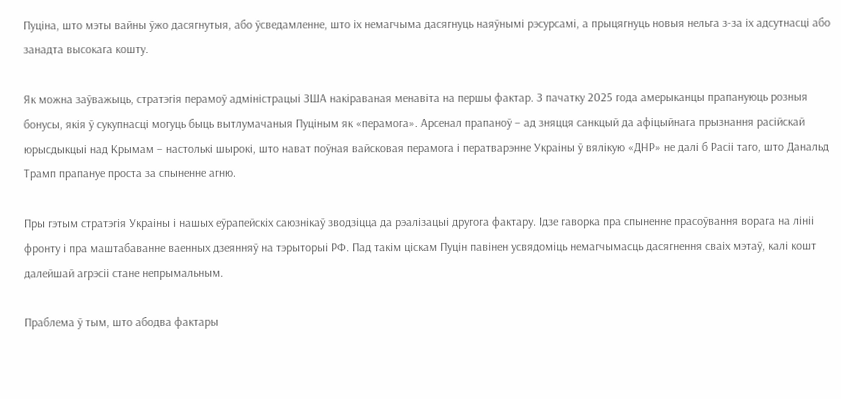Пуціна, што мэты вайны ўжо дасягнутыя, або ўсведамленне, што іх немагчыма дасягнуць наяўнымі рэсурсамі, а прыцягнуць новыя нельга з-за іх адсутнасці або занадта высокага кошту.

Як можна заўважыць, стратэгія перамоў адміністрацыі ЗША накіраваная менавіта на першы фактар. З пачатку 2025 года амерыканцы прапануюць розныя бонусы, якія ў сукупнасці могуць быць вытлумачаныя Пуціным як «перамога». Арсенал прапаноў – ад зняцця санкцый да афіцыйнага прызнання расійскай юрысдыкцыі над Крымам – настолькі шырокі, што нават поўная вайсковая перамога і ператварэнне Украіны ў вялікую «ДНР» не далі б Расіі таго, што Данальд Трамп прапануе проста за спыненне агню.

Пры гэтым стратэгія Украіны і нашых еўрапейскіх саюзнікаў зводзіцца да рэалізацыі другога фактару. Ідзе гаворка пра спыненне прасоўвання ворага на лініі фронту і пра маштабаванне ваенных дзеянняў на тэрыторыі РФ. Пад такім ціскам Пуцін павінен усвядоміць немагчымасць дасягнення сваіх мэтаў, калі кошт далейшай агрэсіі стане непрымальным.

Праблема ў тым, што абодва фактары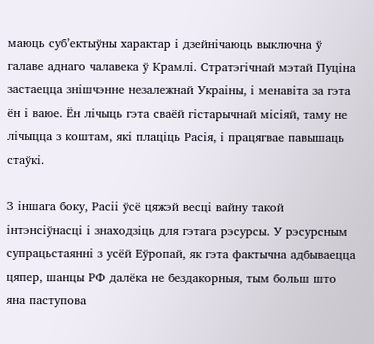маюць суб’ектыўны характар і дзейнічаюць выключна ў галаве аднаго чалавека ў Крамлі. Стратэгічнай мэтай Пуціна застаецца знішчэнне незалежнай Украіны, і менавіта за гэта ён і ваюе. Ён лічыць гэта сваёй гістарычнай місіяй, таму не лічыцца з коштам, які плаціць Расія, і працягвае павышаць стаўкі.

З іншага боку, Расіі ўсё цяжэй весці вайну такой інтэнсіўнасці і знаходзіць для гэтага рэсурсы. У рэсурсным супрацьстаянні з усёй Еўропай, як гэта фактычна адбываецца цяпер, шанцы РФ далёка не бездакорныя, тым больш што яна паступова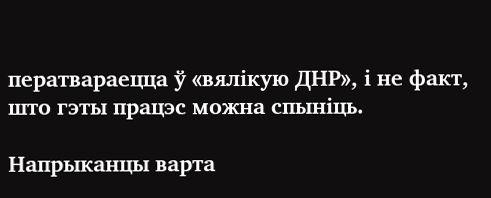ператвараецца ў «вялікую ДНР», і не факт, што гэты працэс можна спыніць.

Напрыканцы варта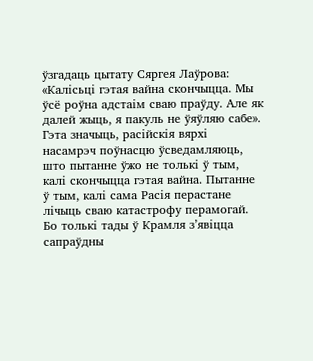ўзгадаць цытату Сяргея Лаўрова: «Калісьці гэтая вайна скончыцца. Мы ўсё роўна адстаім сваю праўду. Але як далей жыць, я пакуль не ўяўляю сабе». Гэта значыць, расійскія вярхі насамрэч поўнасцю ўсведамляюць, што пытанне ўжо не толькі ў тым, калі скончыцца гэтая вайна. Пытанне ў тым, калі сама Расія перастане лічыць сваю катастрофу перамогай. Бо толькі тады ў Крамля з’явіцца сапраўдны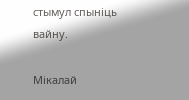стымул спыніць вайну.

Мікалай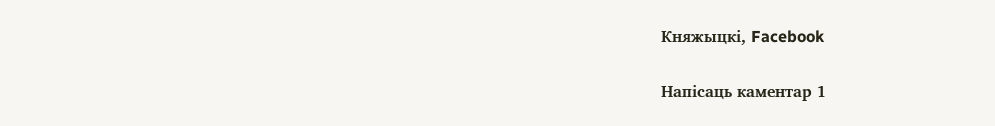Княжыцкі, Facebook

Напісаць каментар 1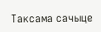Таксама сачыце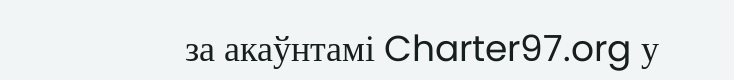за акаўнтамі Charter97.org у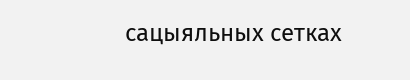сацыяльных сетках